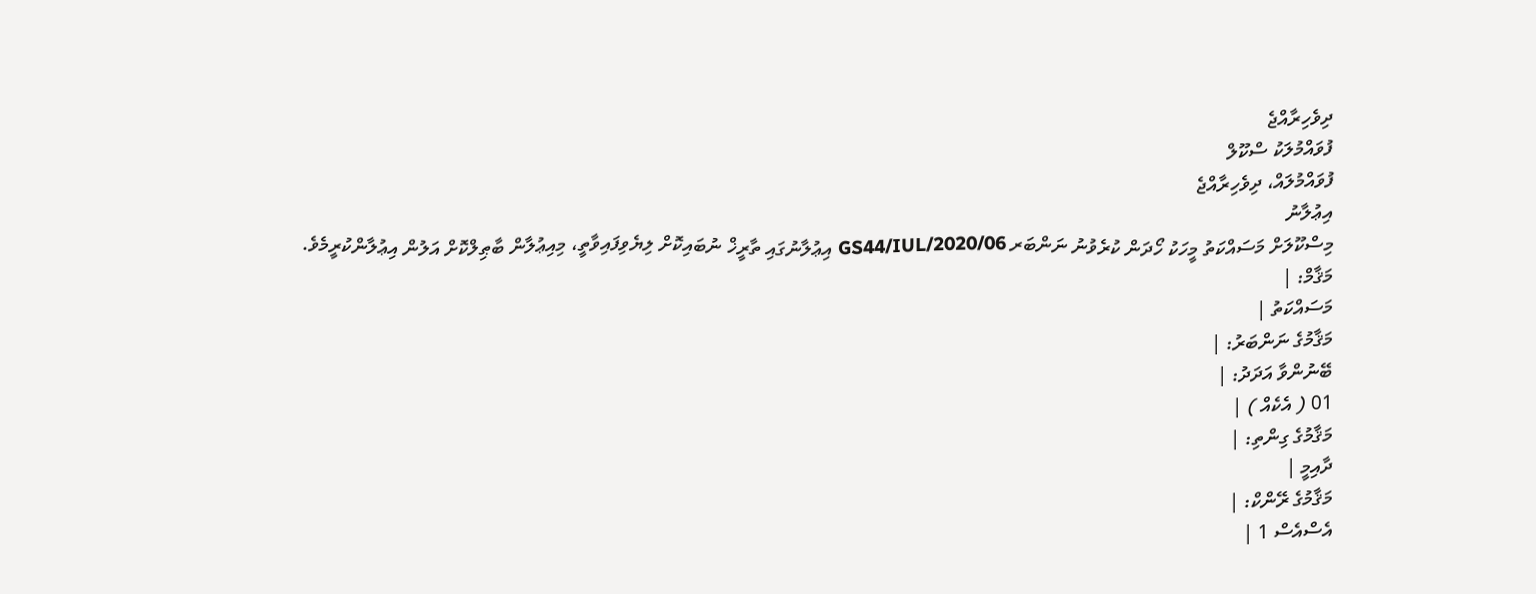ދިވެހިރާއްޖެ
ފުވައްމުލަކު ސްކޫލް
ފުވައްމުލައް، ދިވެހިރާއްޖެ
އިޢުލާނު
މިސްކޫލަށް މަސައްކަތު މީހަކު ހޯދަން ކުރެވުނު ނަންބަރ GS44/IUL/2020/06 އިޢުލާނުގައި ތާރީޚް ނުބައިކޮށް ލިޔެވިފައިވާތީ، މިއިޢުލާން ބާޠިލްކޮށް އަލުން އިޢުލާންކުރީމެވެ.
މަޤާމް: |
މަސައްކަތު |
މަޤާމުގެ ނަންބަރު: |
ބޭނުންވާ އަދަދު: |
01 ( އެކެއް ) |
މަޤާމުގެ ގިންތި: |
ދާއިމީ |
މަޤާމުގެ ރޭންކް: |
އެސްއެސް 1 |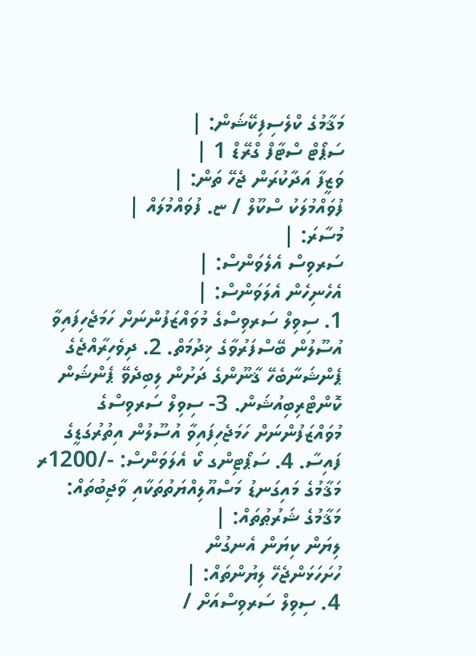މަޤާމުގެ ކްލެސިފިކޭޝަން: |
ސަޕޯޓް ސްޓާފް ގްރޭޑް 1 |
ވަޒީފާ އަދާކުރަން ޖެހޭ ތަން: |
ފުވައްމުލަކު ސްކޫލް / ޏ. ފުވައްމުލައް |
މުސާރަ: |
ސަރވިސް އެލެވަންސް: |
އެހެނިހެން އެލަވަންސް: |
1. ސިވިލް ސަރވިސްގެ މުވައްޒަފުންނަށް ހަމަޖެހިފައިވާ އުސޫލުން ބޭސްފަރުވާގެ ޚިދުމަތް. 2. ދިވެހިރާއްޖެގެ ޕެންޝަނާބެހޭ ޤާނޫންގެ ދަށުން ލިބިދެވޭ ޕެންޝަން ކޮންޓްރިބިއުޝަން. 3- ސިވިލް ސަރވިސްގެ މުވައްޒަފުންނަށް ހަމަޖެހިފައިވާ އުސޫލުން އިތުރުގަޑީގެ ފައިސާ. 4. ސަޕޯޓިންގ ކޯ އެލަވަންސް: -/1200ރ
މަޤާމުގެ މައިގަނޑު މަސްއޫލިއްޔަތުތަކާއި ވާޖިބުތައް:
މަޤާމުގެ ޝަރުޠުތައް: |
ލިޔަން ކިޔަން އެނގުން
ހުށަހަޅަންޖެހޭ ލިޔުންތައް: |
4. ސިވިލް ސަރވިސްއަށް /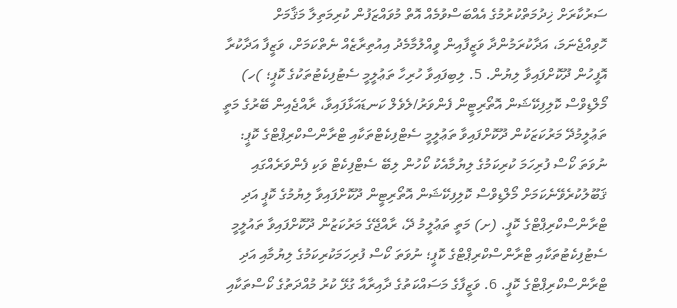ސަރުކާރަށް ޚިދުމަތްކުރުމުގެ އެއްބަސްވުމެއް އޮތް މުވައްޒަފުން ކުރިމަތިލާ މަޤާމަށް ހޮވިއްޖެނަމަ، އަދާކުރަމުންދާ ވަޒީފާއިން ވީއްލުމާމެދު އިއުތިރާޒެއް ނެތްކަމަށް، ވަޒީފާ އަދާކުރާ އޮފީހުން ދޫކޮށްފައިވާ ލިޔުން. 5. ލިބިފައިވާ ހުރިހާ ތަޢުލީމީ ސެޓުފިކެޓުތަކުގެ ކޮޕީ؛ )ހ) މޯލްޑިވްސް ކޮލިފިކޭޝަން އޮތޯރިޓީން ފެންވަރު/ލެވެލް ކަނޑައަޅާފައިވާ، ރާއްޖެއިން ބޭރުގެ މަތީ ތަޢުލީމުދޭ މަރުކަޒަކުން ދޫކޮށްފައިވާ ތަޢުލީމީ ސެޓްފިކެޓްތަކާއި ޓްރާންސްކްރިޕްޓްގެ ކޮޕީ: ނުވަތަ ކޯސް ފުރިހަމަ ކުރިކަމުގެ ލިޔުމާއެކު ކޯހުން ލިބޭ ސެޓްފިކެޓް ވަކި ފެންވަރެއްގައި ޤަބޫލުކުރެވޭނެކަމަށް މޯލްޑިވްސް ކޮލިފިކޭޝަން އޮތޯރިޓީން ދޫކޮށްފައިވާ ލިޔުމުގެ ކޮޕީ އަދި ޓްރާންސްކްރިޕްޓްގެ ކޮޕީ. (ށ) މަތީ ތަޢުލީމު ދޭ، ރާއްޖޭގެ މަރުކަޒުން ދޫކޮށްފައިވާ ތައުލީމީ ސެޓުފިކެޓުތަކާއި ޓްރާންސްކްރިޕްޓްގެ ކޮޕީ؛ ނުވަތަ ކޯސް ފުރިހަމަކުރިކަމުގެ ލިޔުމާއި އަދި ޓްރާންސްކްރިޕްޓްގެ ކޮޕީ. 6. ވަޒީފާގެ މަސައްކަތުގެ ދާއިރާއާ ގުޅޭ ކުރު މުއްދަތުގެ ކޯސްތަކާއި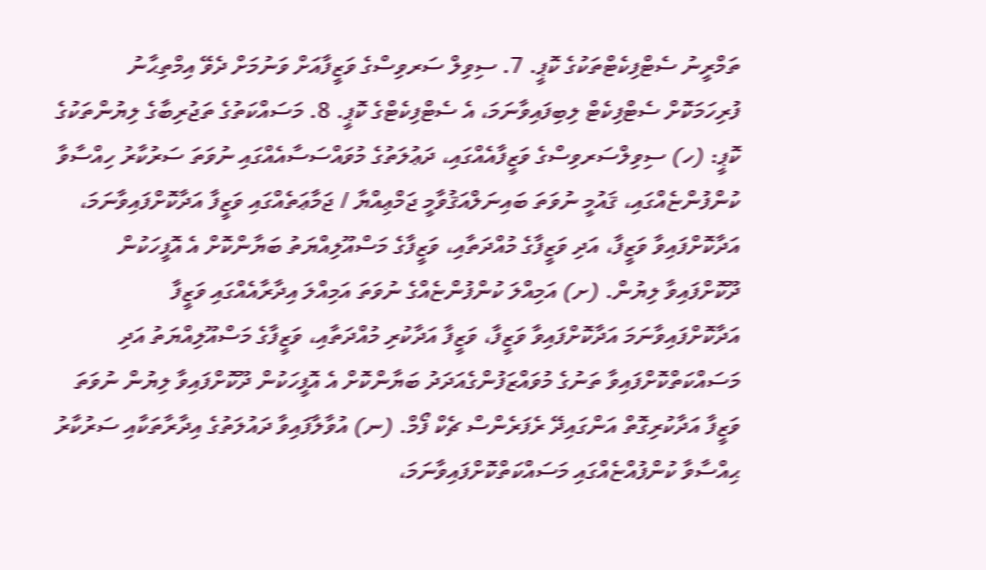ތަމްރީނު ސެޓްފިކެޓްތަކުގެ ކޮޕީ. 7. ސިވިލް ސަރވިސްގެ ވަޒީފާއަށް ވަނުމަށް ދެވޭ އިމްތިޙާނު ފުރިހަމަކޮށް ސެޓްފިކެޓް ލިބިފައިވާނަމަ، އެ ސެޓްފިކެޓްގެ ކޮޕީ. 8. މަސައްކަތުގެ ތަޖުރިބާގެ ލިޔުންތަކުގެ ކޮޕީ: (ހ) ސިވިލްސަރވިސްގެ ވަޒީފާއެއްގައި، ދަޢުލަތުގެ މުވައްސަސާއެއްގައި ނުވަތަ ސަރުކާރު ހިއްސާވާ ކުންފުންޏެއްގައި، ޤައުމީ ނުވަތަ ބައިނަލްއަޤުވާމީ ޖަމްޢިއްޔާ / ޖަމާޢަތެއްގައި ވަޒީފާ އަދާކޮށްފައިވާނަމަ، އަދާކޮށްފައިވާ ވަޒީފާ، އަދި ވަޒީފާގެ މުއްދަތާއި، ވަޒީފާގެ މަސްއޫލިއްޔަތު ބަޔާންކޮށް އެ އޮފީހަކުން ދޫކޮށްފައިވާ ލިޔުން. (ށ) އަމިއްލަ ކުންފުންޏެއްގެ ނުވަތަ އަމިއްލަ އިދާރާއެއްގައި ވަޒީފާ އަދާކޮށްފައިވާނަމަ އަދާކޮށްފައިވާ ވަޒީފާ، ވަޒީފާ އަދާކުރި މުއްދަތާއި، ވަޒީފާގެ މަސްއޫލިއްޔަތު އަދި މަސައްކަތްކޮށްފައިވާ ތަނުގެ މުވައްޒަފުންގެއަދަދު ބަޔާންކޮށް އެ އޮފީހަކުން ދޫކޮށްފައިވާ ލިޔުން ނުވަތަ ވަޒީފާ އަދާކުރިގޮތް އަންގައިދޭ ރެފަރެންސް ޗެކް ފޯމް. (ނ) އުވާލާފައިވާ ދައުލަތުގެ އިދާރާތަކާއި ސަރުކާރު ޙިއްސާވާ ކުންފުއްޏެއްގައި މަސައްކަތްކޮށްފައިވާނަމަ،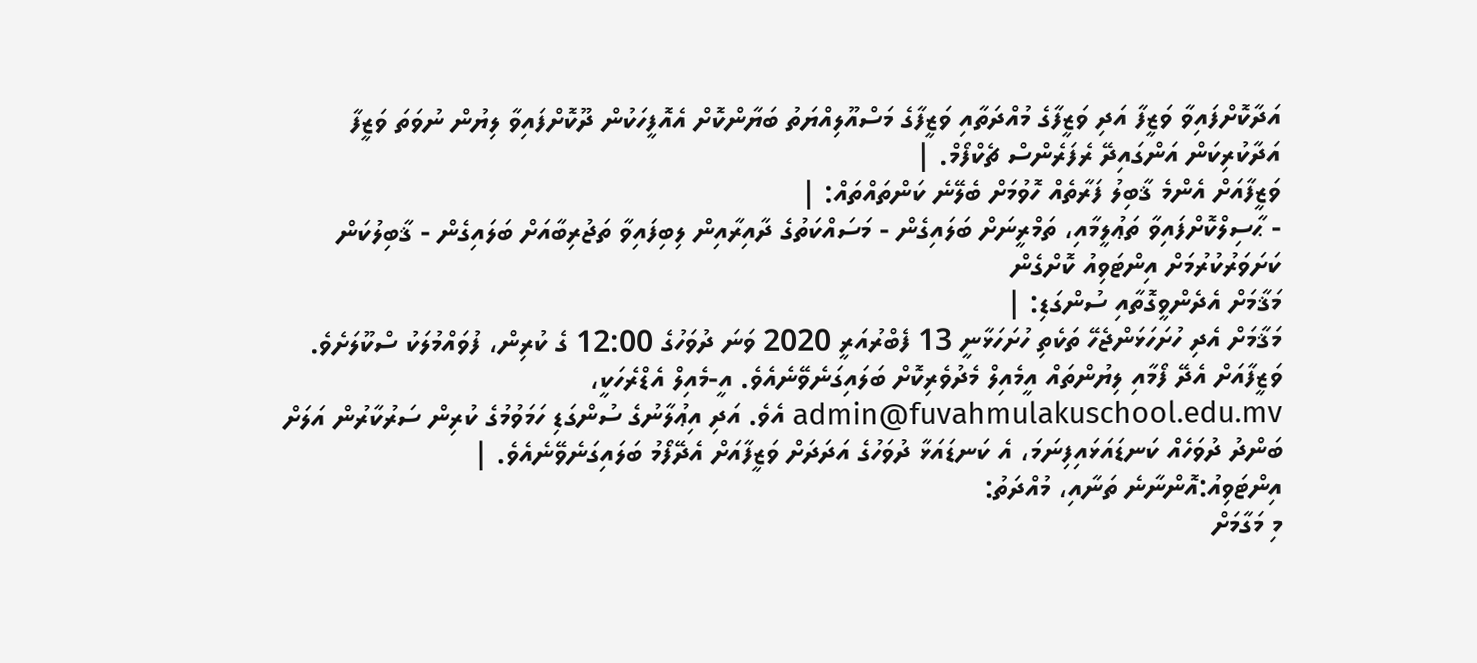އަދާކޮށްފައިވާ ވަޒީފާ އަދި ވަޒީފާގެ މުއްދަތާއި ވަޒީފާގެ މަސްއޫލިއްޔަތު ބަޔާންކޮށް އެއޮފީހަކުން ދޫކޮށްފައިވާ ލިޔުން ނުވަތަ ވަޒީފާ އަދާކުރިކަން އަންގައިދޭ ރެފަރެންސް ޗެކްފޯމް. |
ވަޒީފާއަށް އެންމެ ޤާބިލު ފަރާތެއް ހޮވުމަށް ބެލޭނެ ކަންތައްތައް: |
- ޙާސިލްކޮށްފައިވާ ތަޢުލީމާއި، ތަމްރީނަށް ބަލައިގެން - މަސައްކަތުގެ ދާއިރާއިން ލިބިފައިވާ ތަޖުރިބާއަށް ބަލައިގެން - ޤާބިލުކަން ކަށަވަރުކުރުމަށް އިންޓަވިއު ކޮށްގެން
މަޤާމަށް އެދެންވީގޮތާއި ސުންގަޑި: |
މަޤާމަށް އެދި ހުށަހަޅަންޖެހޭ ތަކެތި ހުށަހަޅާނީ 13 ފެބްރުއަރީ 2020 ވަނަ ދުވަހުގެ 12:00 ގެ ކުރިން، ފުވައްމުލަކު ސްކޫލަށެވެ. ވަޒީފާއަށް އެދޭ ފޯމާއި ލިޔުންތައް އީމެއިލް މެދުވެރިކޮށް ބަލައިގަނެވޭނެއެވެ. އީ-މެއިލް އެޑްރެހަކީ، admin@fuvahmulakuschool.edu.mv އެވެ. އަދި އިޢުލާނުގެ ސުންގަޑި ހަމަވުމުގެ ކުރިން ސަރުކާރުން އަލަށް ބަންދު ދުވަހެއް ކަނޑައަޅައިފިނަމަ، އެ ކަނޑައަޅާ ދުވަހުގެ އަދަދަށް ވަޒީފާއަށް އެދޭފޯމު ބަލައިގަނެވޭނެއެވެ. |
އިންޓަވިއު:އޮންނާނެ ތަނާއި، މުއްދަތު:
މި މަގާމަށް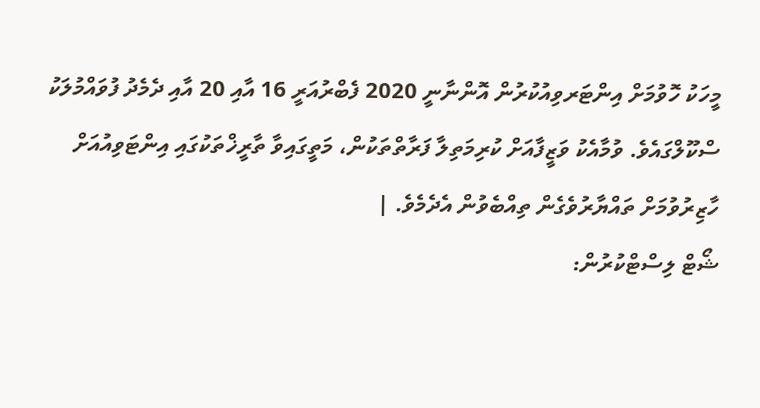މީހަކު ހޮވުމަށް އިންޓަރވިއުކުރުން އޮންނާނީ 2020 ފެބްރުއަރީ 16 އާއި 20 އާއި ދެމެދު ފުވައްމުލަކު ސްކޫލްގައެވެ. ވުމާއެކު ވަޒީފާއަށް ކުރިމަތިލާ ފަރާތްތަކުން، މަތީގައިވާ ތާރީޚްތަކުގައި އިންޓަވިއުއަށް ހާޒިރުވުމަށް ތައްޔާރުވެގެން ތިއްބެވުން އެދެމެވެ. |
ޝޯޓް ލިސްޓްކުރުން: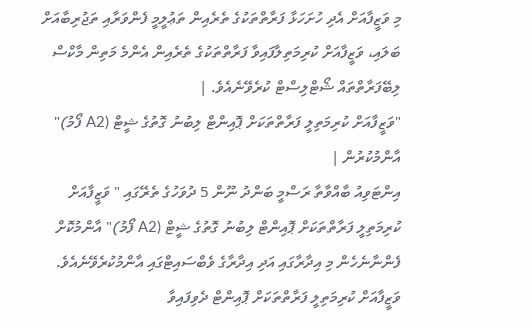މި ވަޒީފާއަށް އެދި ހުށަހަޅާ ފަރާތްތަކުގެ ތެރެއިން ތަޢުލީމީ ފެންވަރާއި ތަޖުރިބާއަށް ބަލައި، ވަޒީފާއަށް ކުރިމަތިލާފައިވާ ފަރާތްތަކުގެ ތެރެއިން އެންމެ މަތިން މާކްސް ލިބޭފަރާތްތައް ޝޯޓްލިސްޓް ކުރެވޭނެއެވެ. |
"ވަޒީފާއަށް ކުރިމަތިލީ ފަރާތްތަކަށް ޕޮއިންޓް ލިބުނު ގޮތުގެ ޝީޓް (A2 ފޯމު)" އާންމުކުރުން |
އިންޓަވިއު ބާއްވާތާ ރަސްމީ ބަންދު ނޫން 5 ދުވަހުގެ ތެރޭގައި " ވަޒީފާއަށް ކުރިމަތިލީ ފަރާތްތަކަށް ޕޮއިންޓް ލިބުނު ގޮތުގެ ޝީޓް (A2 ފޯމު)" އާންމުކޮށް ފެންނާނެހެން މި އިދާރާގައި އަދި އިދާރާގެ ވެބްސައިޓްގައި އާންމުކުރެވޭނެއެވެ. ވަޒީފާއަށް ކުރިމަތިލީ ފަރާތްތަކަށް ޕޮއިންޓް ދެވިފައިވާ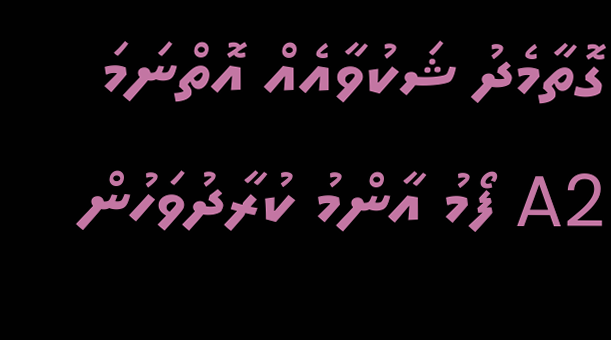ގޮތާމެދު ޝަކުވާއެއް އޮތްނަމަ A2 ފޯމު އާންމު ކުރާދުވަހުން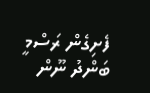ފެށިގެން ރަސްމީ ބަންދު ނޫން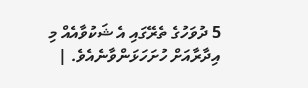5 ދުވަހުގެ ތެރޭގައި އެ ޝަކުވާއެއް މި އިދާރާއަށް ހުށަހަޅަންވާނެއެވެ. |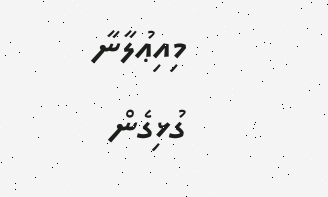މިއިޢުލާނާ ގުޅިގެން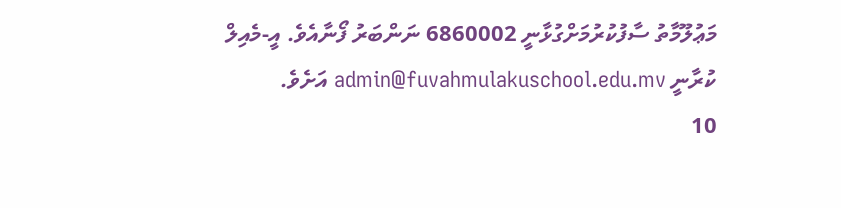މަޢުލޫމާތު ސާފުކުރުމަށްގުޅާނީ 6860002 ނަންބަރު ފޯނާއެވެ. އީ-މެއިލް ކުރާނީ admin@fuvahmulakuschool.edu.mv އަށެވެ.
10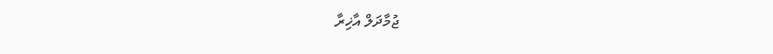ޖުމާދަލް އާޚިރާ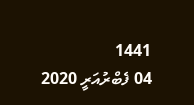1441
04 ފެބްރުއަރީ 2020